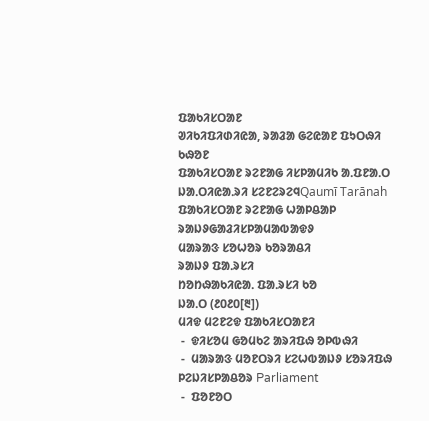ᱯᱟᱠᱤᱥᱛᱟᱱ
ᱣᱤᱠᱤᱯᱤᱰᱤᱭᱟ, ᱨᱟᱲᱟ ᱜᱮᱭᱟᱱ ᱯᱩᱛᱷᱤ ᱠᱷᱚᱱ
ᱯᱟᱠᱤᱥᱛᱟᱱ ᱨᱮᱱᱟᱜ ᱤᱥᱞᱟᱢᱤᱠ ᱟᱹᱯᱱᱟᱹᱛ
ᱡᱟᱹᱛᱤᱭᱟᱹᱨᱤ ᱥᱮᱱᱮᱨᱮᱧQaumī Tarānah
ᱯᱟᱠᱤᱥᱛᱟᱱ ᱨᱮᱱᱟᱜ ᱦᱟᱞᱪᱟᱞ
ᱨᱟᱡᱽᱜᱟᱲᱤᱥᱞᱟᱢᱟᱵᱟᱫᱽ
ᱢᱟᱨᱟᱝ ᱥᱚᱦᱚᱨ ᱠᱚᱨᱟᱪᱤ
ᱨᱟᱡᱽ ᱯᱟᱹᱨᱥᱤ
ᱴᱚᱴᱷᱟᱠᱤᱭᱟᱹ ᱯᱟᱹᱨᱥᱤ ᱠᱚ
ᱡᱟᱹᱛ (᱒᱐᱒᱐[᱓])
ᱢᱤᱫ ᱢᱮᱱᱮᱫ ᱯᱟᱠᱤᱥᱛᱟᱱᱤ
 -  ᱫᱤᱥᱚᱢ ᱜᱚᱢᱠᱮ ᱟᱨᱤᱯᱷ ᱚᱞᱵᱷᱤ
 -  ᱢᱟᱨᱟᱝ ᱢᱚᱱᱛᱨᱤ ᱥᱮᱦᱵᱟᱡᱽ ᱥᱚᱨᱤᱯᱷ
ᱞᱮᱡᱤᱥᱞᱟᱪᱚᱨ Parliament
 -  ᱯᱚᱱᱚᱛ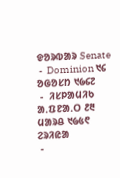ᱫᱚᱨᱵᱟᱨ Senate
 -  Dominion ᱑᱔ ᱚᱜᱚᱥᱴ ᱑᱙᱔᱗
 -  ᱤᱥᱞᱟᱢᱤᱠ ᱟᱹᱯᱱᱟᱹᱛ ᱒᱓ ᱢᱟᱨᱪ ᱑᱙᱕᱖
ᱮᱨᱤᱭᱟ
 -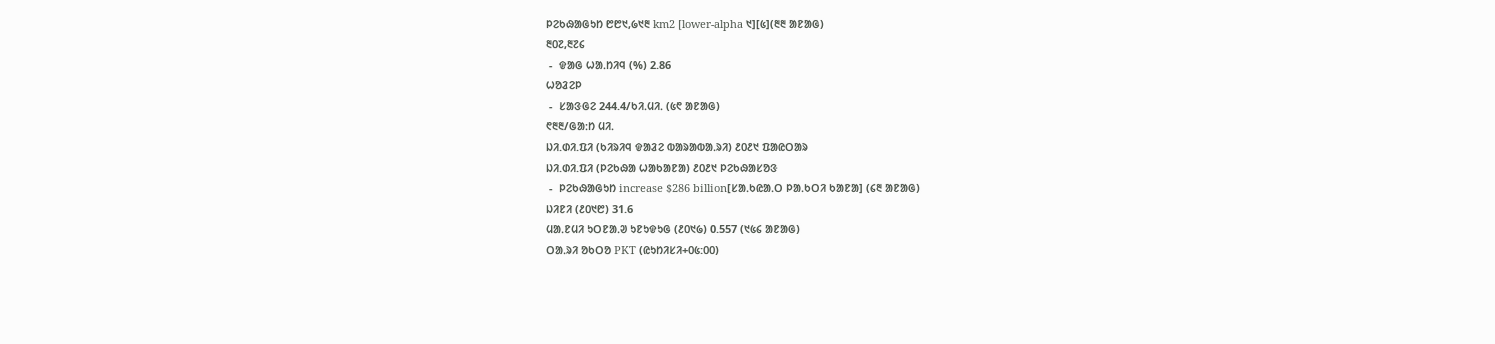ᱞᱮᱠᱷᱟᱜᱩᱴ ᱘᱘᱑,᱙᱑᱓ km2 [lower-alpha ᱑][᱕](᱓᱓ ᱟᱱᱟᱜ)
᱓᱐᱗,᱓᱗᱔
 -  ᱫᱟᱜ ᱦᱟᱹᱴᱤᱧ (%) 2.86
ᱦᱚᱲᱮᱞ
 -  ᱥᱟᱝᱜᱮ 244.4/ᱠᱤᱹᱢᱤᱹ (᱕᱖ ᱟᱱᱟᱜ)
᱖᱓᱓/ᱜᱟᱺᱴ ᱢᱤᱹ
ᱡᱤ.ᱰᱤ.ᱯᱤ (ᱠᱤᱨᱤᱧ ᱫᱟᱲᱮ ᱵᱟᱨᱟᱵᱟᱹᱨᱤ) ᱒᱐᱒᱑ ᱯᱟᱭᱛᱟᱨ
ᱡᱤ.ᱰᱤ.ᱯᱤ (ᱞᱮᱠᱷᱟ ᱦᱟᱠᱟᱱᱟ) ᱒᱐᱒᱑ ᱞᱮᱠᱷᱟᱥᱚᱝ
 -  ᱞᱮᱠᱷᱟᱜᱩᱴ increase $286 billion[ᱥᱟᱹᱠᱭᱟᱹᱛ ᱞᱟᱹᱠᱛᱤ ᱠᱟᱱᱟ] (᱔᱓ ᱟᱱᱟᱜ)
ᱡᱤᱱᱤ (᱒᱐᱑᱘) 31.6
ᱢᱟᱹᱱᱢᱤ ᱩᱛᱱᱟᱹᱣ ᱩᱱᱩᱫᱩᱜ (᱒᱐᱑᱙) 0.557 (᱑᱕᱔ ᱟᱱᱟᱜ)
ᱛᱟᱹᱨᱤ ᱚᱠᱛᱚ PKT (ᱭᱩᱴᱤᱥᱤ+᱐᱕:᱐᱐)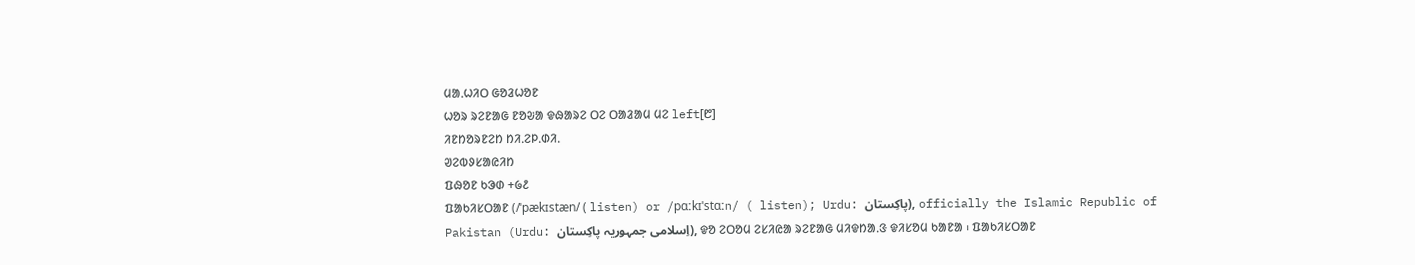ᱢᱟᱹᱦᱤᱛ ᱜᱚᱲᱦᱚᱱ
ᱦᱚᱨ ᱨᱮᱱᱟᱜ ᱱᱚᱶᱟ ᱫᱷᱟᱨᱮ ᱛᱮ ᱛᱟᱲᱟᱢ ᱢᱮ left[᱘]
ᱤᱱᱴᱚᱨᱱᱮᱴ ᱴᱤᱹᱮᱞᱹᱰᱤᱹ
ᱣᱮᱵᱽᱥᱟᱭᱤᱴ
ᱯᱷᱚᱱ ᱠᱳᱰ +᱙᱒
ᱯᱟᱠᱤᱥᱛᱟᱱ (/ˈpækɪstæn/ ( listen) or /pɑːkɪˈstɑːn/ ( listen); Urdu: پاکِستان), officially the Islamic Republic of Pakistan (Urdu: اِسلامی جمہوریہ پاکِستان), ᱫᱚ ᱮᱛᱚᱢ ᱮᱥᱤᱭᱟ ᱨᱮᱱᱟᱜ ᱢᱤᱫᱴᱟᱹᱝ ᱫᱤᱥᱚᱢ ᱠᱟᱱᱟ ᱾ ᱯᱟᱠᱤᱥᱛᱟᱱ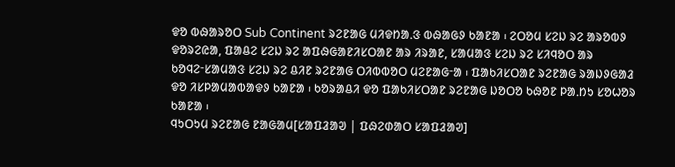ᱫᱚ ᱵᱷᱟᱨᱚᱛ Sub Continent ᱨᱮᱱᱟᱜ ᱢᱤᱫᱴᱟᱹᱝ ᱵᱷᱟᱜᱽ ᱠᱟᱱᱟ ᱾ ᱮᱛᱚᱢ ᱥᱮᱡ ᱨᱮ ᱟᱨᱚᱵᱽ ᱫᱚᱨᱮᱭᱟ, ᱯᱟᱪᱮ ᱥᱮᱡ ᱨᱮ ᱟᱯᱷᱜᱟᱱᱤᱥᱛᱟᱱ ᱟᱨ ᱤᱨᱟᱱ, ᱥᱟᱢᱟᱝ ᱥᱮᱡ ᱨᱮ ᱥᱤᱧᱚᱛ ᱟᱨ ᱠᱚᱧᱮᱼᱥᱟᱢᱟᱝ ᱥᱮᱡ ᱨᱮ ᱪᱤᱱ ᱨᱮᱱᱟᱜ ᱛᱤᱵᱵᱚᱛ ᱢᱮᱱᱟᱜᱼᱟ ᱾ ᱯᱟᱠᱤᱥᱛᱟᱱ ᱨᱮᱱᱟᱜ ᱨᱟᱡᱽᱜᱟᱲ ᱫᱚ ᱤᱥᱞᱟᱢᱟᱵᱟᱫᱽ ᱠᱟᱱᱟ ᱾ ᱠᱚᱨᱟᱪᱤ ᱫᱚ ᱯᱟᱠᱤᱥᱛᱟᱱ ᱨᱮᱱᱟᱜ ᱡᱚᱛᱚ ᱠᱷᱚᱱ ᱞᱟᱹᱴᱩ ᱥᱚᱦᱚᱨ ᱠᱟᱱᱟ ᱾
ᱧᱩᱛᱩᱢ ᱨᱮᱱᱟᱜ ᱱᱟᱜᱟᱢ[ᱥᱟᱯᱲᱟᱣ | ᱯᱷᱮᱰᱟᱛ ᱥᱟᱯᱲᱟᱣ]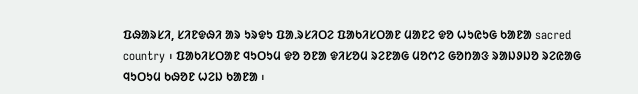ᱯᱷᱟᱨᱥᱤ, ᱥᱤᱱᱫᱷᱤ ᱟᱨ ᱩᱨᱫᱩ ᱯᱟᱹᱨᱥᱤᱛᱮ ᱯᱟᱠᱤᱥᱛᱟᱱ ᱢᱟᱱᱮ ᱫᱚ ᱦᱩᱭᱩᱜ ᱠᱟᱱᱟ sacred country ᱾ ᱯᱟᱠᱤᱥᱛᱟᱱ ᱧᱩᱛᱩᱢ ᱫᱚ ᱚᱱᱟ ᱫᱤᱥᱚᱢ ᱨᱮᱱᱟᱜ ᱢᱚᱬᱮ ᱜᱚᱴᱟᱝ ᱨᱟᱡᱽᱡᱚ ᱨᱮᱭᱟᱜ ᱧᱩᱛᱩᱢ ᱠᱷᱚᱱ ᱦᱮᱡ ᱠᱟᱱᱟ ᱾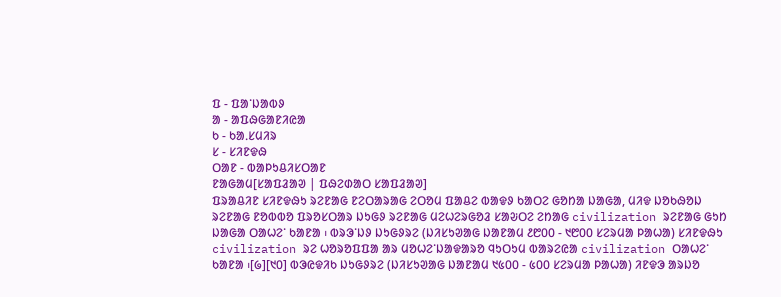ᱯ - ᱯᱟᱸᱡᱟᱵᱽ
ᱟ - ᱟᱯᱷᱜᱟᱱᱤᱭᱟ
ᱠ - ᱠᱟᱹᱥᱢᱤᱨ
ᱥ - ᱥᱤᱱᱫᱷ
ᱛᱟᱱ - ᱵᱟᱞᱩᱪᱤᱥᱛᱟᱱ
ᱱᱟᱜᱟᱢ[ᱥᱟᱯᱲᱟᱣ | ᱯᱷᱮᱰᱟᱛ ᱥᱟᱯᱲᱟᱣ]
ᱯᱨᱟᱪᱤᱱ ᱥᱤᱱᱫᱷᱩ ᱨᱮᱱᱟᱜ ᱱᱮᱛᱟᱨᱟᱜ ᱮᱛᱚᱢ ᱯᱟᱪᱮ ᱵᱟᱫᱽ ᱠᱟᱛᱮ ᱜᱚᱴᱟ ᱡᱟᱜᱟ, ᱢᱤᱫ ᱡᱚᱠᱷᱚᱡ ᱨᱮᱱᱟᱜ ᱱᱚᱵᱵᱚ ᱯᱨᱚᱥᱛᱟᱨ ᱡᱩᱜᱽ ᱨᱮᱱᱟᱜ ᱢᱮᱦᱮᱨᱜᱚᱲ ᱥᱟᱶᱛᱮ ᱮᱴᱟᱜ civilization ᱨᱮᱱᱟᱜ ᱜᱩᱴ ᱡᱟᱜᱟ ᱛᱟᱦᱮᱸ ᱠᱟᱱᱟ ᱾ ᱵᱨᱳᱸᱡᱽ ᱡᱩᱜᱽᱨᱮ (ᱡᱤᱥᱩᱣᱟᱜ ᱡᱟᱱᱟᱢ ᱒᱘᱐᱐ - ᱑᱘᱐᱐ ᱥᱮᱨᱢᱟ ᱞᱟᱦᱟ) ᱥᱤᱱᱫᱷᱩ civilization ᱨᱮ ᱦᱚᱨᱚᱯᱯᱟ ᱟᱨ ᱢᱚᱦᱮᱸᱡᱟᱫᱟᱨᱚ ᱧᱩᱛᱩᱢ ᱵᱟᱨᱮᱭᱟ civilization ᱛᱟᱦᱮᱸ ᱠᱟᱱᱟ ᱾[᱙][᱑᱐] ᱵᱳᱭᱫᱤᱠ ᱡᱩᱜᱽᱨᱮ (ᱡᱤᱥᱩᱣᱟᱜ ᱡᱟᱱᱟᱢ ᱑᱕᱐᱐ - ᱕᱐᱐ ᱥᱮᱨᱢᱟ ᱞᱟᱦᱟ) ᱤᱱᱫᱳ ᱟᱨᱡᱚ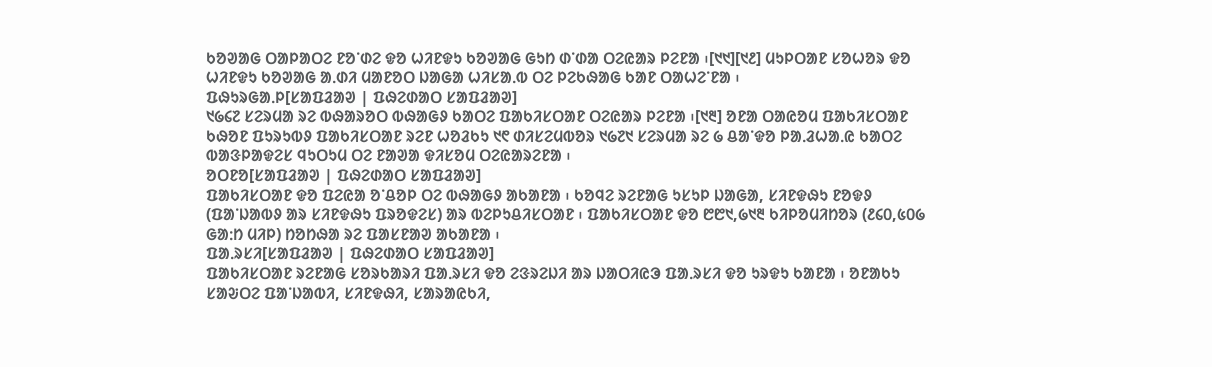ᱠᱚᱣᱟᱜ ᱛᱟᱞᱟᱛᱮ ᱱᱚᱸᱰᱮ ᱫᱚ ᱦᱤᱱᱫᱩ ᱠᱚᱣᱟᱜ ᱜᱩᱴ ᱰᱸᱰᱟ ᱛᱮᱭᱟᱨ ᱞᱮᱱᱟ ᱾[᱑᱑][᱑᱒] ᱢᱩᱞᱛᱟᱱ ᱥᱚᱦᱚᱨ ᱫᱚ ᱦᱤᱱᱫᱩ ᱠᱚᱣᱟᱜ ᱟᱹᱰᱤ ᱢᱟᱱᱚᱛ ᱡᱟᱜᱟ ᱦᱤᱥᱟᱹᱵ ᱛᱮ ᱞᱮᱠᱷᱟᱜ ᱠᱟᱱ ᱛᱟᱦᱮᱸᱱᱟ ᱾
ᱯᱷᱩᱨᱜᱟᱹᱞ[ᱥᱟᱯᱲᱟᱣ | ᱯᱷᱮᱰᱟᱛ ᱥᱟᱯᱲᱟᱣ]
᱑᱙᱔᱗ ᱥᱮᱨᱢᱟ ᱨᱮ ᱵᱷᱟᱨᱚᱛ ᱵᱷᱟᱜᱽ ᱠᱟᱛᱮ ᱯᱟᱠᱤᱥᱛᱟᱱ ᱛᱮᱭᱟᱨ ᱞᱮᱱᱟ ᱾[᱑᱓] ᱚᱱᱟ ᱛᱟᱭᱚᱢ ᱯᱟᱠᱤᱥᱛᱟᱱ ᱠᱷᱚᱱ ᱯᱩᱨᱩᱵᱽ ᱯᱟᱠᱤᱥᱛᱟᱱ ᱨᱮᱱ ᱦᱚᱲᱠᱩ ᱑᱖ ᱰᱤᱥᱮᱢᱵᱚᱨ ᱑᱙᱗᱑ ᱥᱮᱨᱢᱟ ᱨᱮ ᱙ ᱪᱟᱸᱫᱚ ᱞᱟᱹᱲᱦᱟᱹᱭ ᱠᱟᱛᱮ ᱵᱟᱝᱞᱟᱫᱮᱥ ᱧᱩᱛᱩᱢ ᱛᱮ ᱱᱟᱣᱟ ᱫᱤᱥᱚᱢ ᱛᱮᱭᱟᱨᱮᱱᱟ ᱾
ᱚᱛᱱᱚ[ᱥᱟᱯᱲᱟᱣ | ᱯᱷᱮᱰᱟᱛ ᱥᱟᱯᱲᱟᱣ]
ᱯᱟᱠᱤᱥᱛᱟᱱ ᱫᱚ ᱯᱮᱭᱟ ᱚᱸᱪᱚᱞ ᱛᱮ ᱵᱷᱟᱜᱽ ᱟᱠᱟᱱᱟ ᱾ ᱠᱚᱧᱮ ᱨᱮᱱᱟᱜ ᱩᱥᱩᱞ ᱡᱟᱜᱟ, ᱥᱤᱱᱫᱷᱩ ᱱᱚᱫᱽ (ᱯᱟᱸᱡᱟᱵᱽ ᱟᱨ ᱥᱤᱱᱫᱷᱩ ᱯᱨᱚᱫᱮᱥ) ᱟᱨ ᱵᱮᱞᱩᱪᱤᱥᱛᱟᱱ ᱾ ᱯᱟᱠᱤᱥᱛᱟᱱ ᱫᱚ ᱘᱘᱑,᱙᱑᱓ ᱠᱤᱞᱚᱢᱤᱴᱚᱨ (᱒᱔᱐,᱕᱐᱙ ᱜᱟᱺᱴ ᱢᱤᱞ) ᱴᱚᱴᱷᱟ ᱨᱮ ᱯᱟᱥᱱᱟᱣ ᱟᱠᱟᱱᱟ ᱾
ᱯᱟᱹᱨᱥᱤ[ᱥᱟᱯᱲᱟᱣ | ᱯᱷᱮᱰᱟᱛ ᱥᱟᱯᱲᱟᱣ]
ᱯᱟᱠᱤᱥᱛᱟᱱ ᱨᱮᱱᱟᱜ ᱥᱚᱨᱠᱟᱨᱤ ᱯᱟᱹᱨᱥᱤ ᱫᱚ ᱮᱝᱨᱮᱡᱤ ᱟᱨ ᱡᱟᱛᱤᱭᱳ ᱯᱟᱹᱨᱥᱤ ᱫᱚ ᱩᱨᱫᱩ ᱠᱟᱱᱟ ᱾ ᱚᱱᱟᱠᱩ ᱥᱟᱶᱛᱮ ᱯᱟᱸᱡᱟᱵᱤ, ᱥᱤᱱᱫᱷᱤ, ᱥᱟᱨᱟᱭᱠᱤ,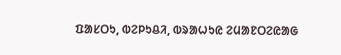ᱯᱟᱥᱛᱩ, ᱵᱮᱞᱩᱪᱤ, ᱵᱨᱟᱦᱩᱭ ᱮᱢᱟᱱᱛᱮᱭᱟᱜ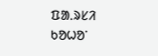ᱯᱟᱹᱨᱥᱤ ᱠᱚᱦᱚᱸ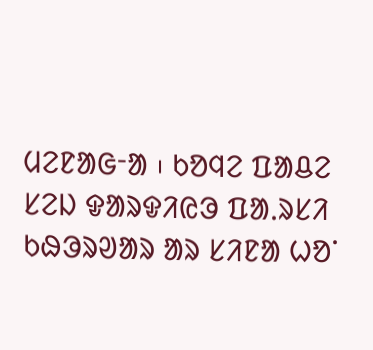ᱢᱮᱱᱟᱜᱼᱟ ᱾ ᱠᱚᱧᱮ ᱯᱟᱪᱮ ᱥᱮᱡ ᱫᱟᱨᱫᱤᱭᱳ ᱯᱟᱹᱨᱥᱤ ᱠᱷᱳᱨᱣᱟᱨ ᱟᱨ ᱥᱤᱱᱟ ᱦᱚᱸ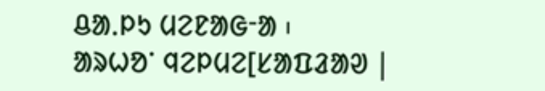ᱪᱟᱹᱞᱩ ᱢᱮᱱᱟᱜᱼᱟ ᱾
ᱟᱨᱦᱚᱸ ᱧᱮᱞᱢᱮ[ᱥᱟᱯᱲᱟᱣ |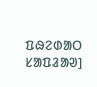ᱯᱷᱮᱰᱟᱛ ᱥᱟᱯᱲᱟᱣ]